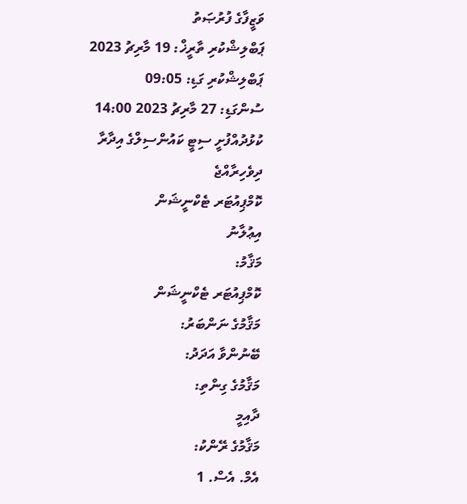ވަޒީފާގެ ފުރުޞަތު
ޕަބްލިޝްކުރި ތާރީޚް: 19 މާރިޗު 2023
ޕަބްލިޝްކުރި ގަޑި: 09:05
ސުންގަޑި: 27 މާރިޗު 2023 14:00
ކުޅުދުއްފުށީ ސިޓީ ކައުންސިލްގެ އިދާރާ
ދިވެހިރާއްޖެ
ކޮމްޕިއުޓަރ ޓެކްނީޝަން
އިޢުލާނު
މަޤާމު:
ކޮމްޕިއުޓަރ ޓެކްނީޝަން
މަޤާމުގެ ނަންބަރު:
ބޭނުންވާ އަދަދު:
މަޤާމުގެ ގިންތި:
ދާއިމީ
މަޤާމުގެ ރޭންކު:
އެމް. އެސް. 1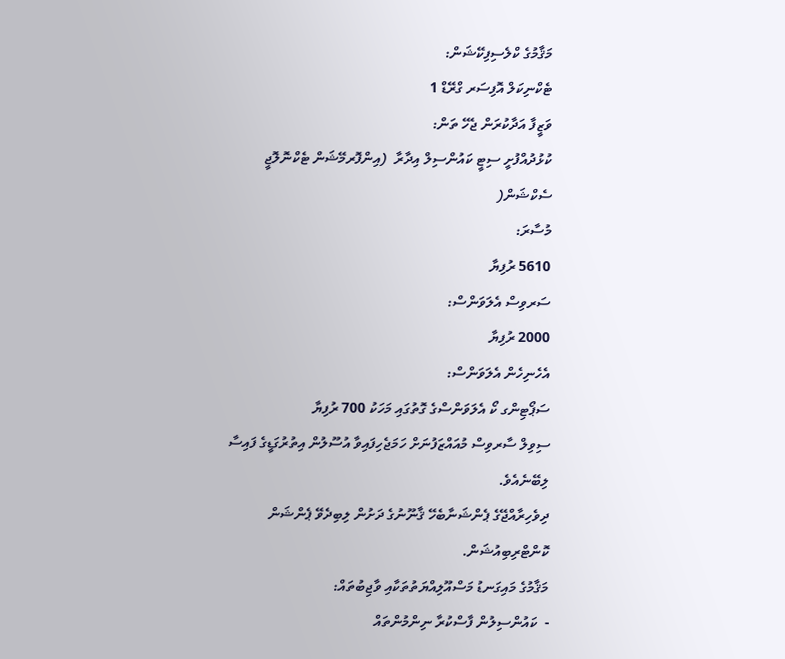މަޤާމުގެ ކްލެސިފިކޭޝަން:
ޓެކްނިކަލް އޮފިސަރ ގްރޭޑް 1
ވަޒީފާ އަދާކުރަން ޖެހޭ ތަން:
ކުޅުދުއްފުށީ ސިޓީ ކައުންސިލް އިދާރާ  (އިންފޮރމޭޝަން ޓެކްނޮލޮޖީ ސެކްޝަން(
މުސާރަ:
5610 ރުފިޔާ
ސަރވިސް އެލަވަންސް:
2000 ރުފިޔާ
އެހެނިހެން އެލަވަންސް:
ސަޕޯޓިންގ ކޯ އެލަވަންސްގެ ގޮތުގައި މަހަކު 700 ރުފިޔާ
ސިވިލް ސާރވިސް މުއައްޒަފުނަށް ހަމަޖެހިފައިވާ އުސޫލުން އިތުރުގަޑީގެ ފައިސާ ލިބޭނެއެވެ.
ދިވެހިރާއްޖޭގެ ޕެންޝަނާބެހޭ ޤާނޫނުގެ ދަށުން ލިބިދެވޭ ޕެންޝަން ކޮންޓްރިބިއުޝަން.
މަޤާމުގެ މައިގަނޑު މަސްއޫލިއްޔަތުތަކާއި ވާޖިބުތައް:
-  ކައުންސިލުން ފާސްކުރާ ނިންމުންތައް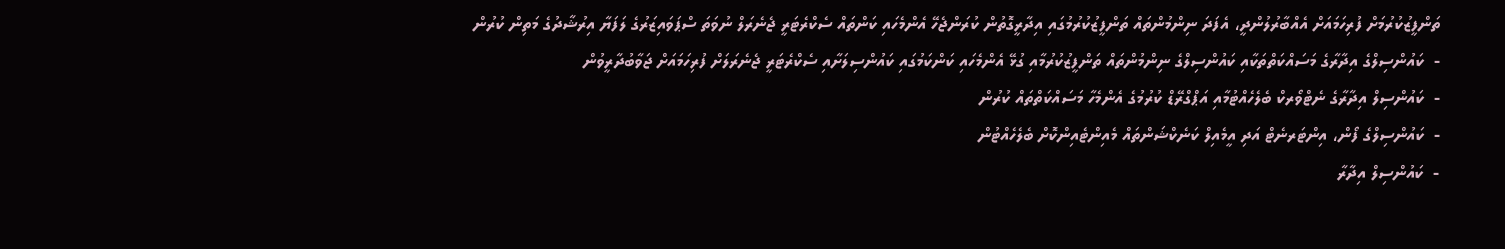ތަންފީޒުކުރުމަށް ފުރިހަމައަށް އެއްބާރުލުންދީ، އެފަދަ ނިންމުންތައް ތަންފީޒުކުރުމުގައި އިދާރީގޮތުން ކުރަންޖެހޭ އެންމެހައި ކަންތައް ސެކްރެޓަރީ ޖެނެރަލް ނުވަތަ ސްޕަވައިޒަރުގެ ލަފަޔާ އިރުޝާދުގެ މަތިން ކުރުން
-  ކައުންސިލްގެ އިދާރާގެ މަސައްކަތްތަކާއި ކައުންސިލްގެ ނިންމުންތައް ތަންފީޒުކުރުމާއި ގުޅޭ އެންމެހައި ކަންކަމުގައި ކައުންސިލަށާއި ސެކްރެޓަރީ ޖެނެރަލަށް ފުރިހަމައަށް ޖަވާބުދާރީވުން
-  ކައުންސިލް އިދާރާގެ ނެޓްވޯރކް ބެލެހެއްޓުމާއި އަޕްގްރޭޑް ކުރުމުގެ އެންމެހާ މަސައްކަތްތައް ކުރުން
-  ކައުންސިލްގެ ފޯން، އިންޓަރނެޓް އަދި އީމެއިލް ކަނެކްޝަންތައް މެއިންޓެއިންކޮށް ބެލެހެއްޓުން
-  ކައުންސިލް އިދާރާ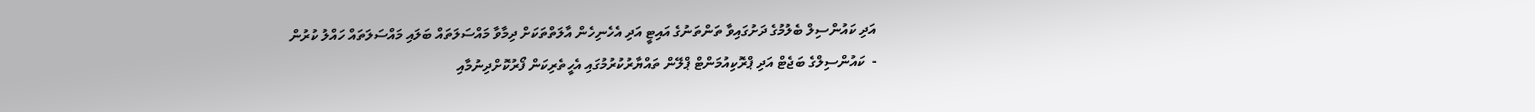އަދި ކައުންސިލް ބެލުމުގެ ދަށުގައިވާ ތަންތަނުގެ އައިޓީ އަދި އެހެނިހެން އާލަތްތަކަށް ދިމާވާ މައްސަލަތައް ބަލައި މައްސަލަތައް ހައްލު ކުރުން
-  ކައުންސިލްގެ ބަޖެޓް އަދި ޕްރޮކިއުމަންޓް ޕްލޭން ތައްޔާރުކުރުމުގައި އެހީތެރިކަން ފޯރުކޮށްދިނުމާއި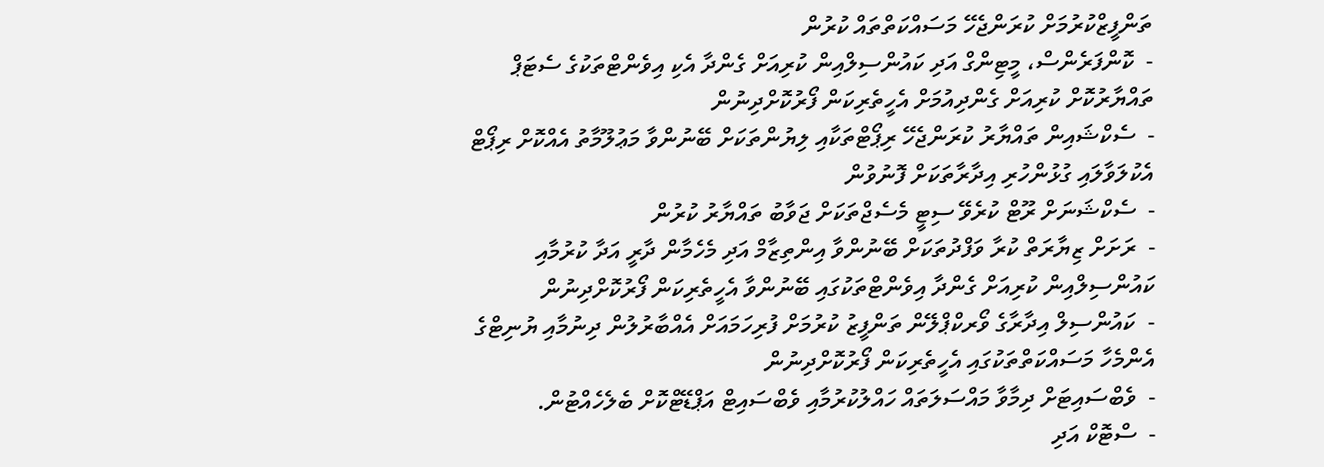ތަންފީޒްކުރުމަށް ކުރަންޖެހޭ މަސައްކަތްތައް ކުރުން
-  ކޮންފަރެންސް، މީޓިންގް އަދި ކައުންސިލްއިން ކުރިއަށް ގެންދާ އެކި އިވެންޓްތަކުގެ ސެޓަޕް ތައްޔާރުކޮށް ކުރިއަށް ގެންދިއުމަށް އެހީތެރިކަން ފޯރުކޮށްދިނުން
-  ސެކްޝައިން ތައްޔާރު ކުރަންޖެހޭ ރިޕޯޓްތަކާއި ލިޔުންތަކަށް ބޭނުންވާ މަޢުލޫމާތު އެއްކޮށް ރިޕޯޓް އެކުލަވާލައި ގުޅުންހުރި އިދާރާތަކަށް ފޮނުވުން
-  ސެކްޝަނަށް ރޫޓް ކުރެވޭ ސިޓީ މެސެޖްތަކަށް ޖަވާބު ތައްޔާރު ކުރުން
-  ރަށަށް ޒިޔާރަތް ކުރާ ވަފްދުތަކަށް ބޭނުންވާ އިންތިޒާމް އަދި މެހެމާން ދާރީ އަދާ ކުރުމާއި ކައުންސިލްއިން ކުރިއަށް ގެންދާ އިވެންޓްތަކުގައި ބޭނުންވާ އެހީތެރިކަން ފޯރުކޮށްދިނުން
-  ކައުންސިލް އިދާރާގެ ވޯރކްޕްލޭން ތަންފީޒު ކުރުމަށް ފުރިހަމައަށް އެއްބާރުލުން ދިނުމާއި ޔުނިޓްގެ އެންމެހާ މަސައްކަތްތަކުގައި އެހީތެރިކަން ފޯރުކޮށްދިނުން
-  ވެބްސައިޓަށް ދިމާވާ މައްސަލަތައް ހައްލުކުރުމާއި ވެބްސައިޓް އަޕްޑޭޓްކޮށް ބެލެހެއްޓުން.
-  ސްޓޮކް އަދި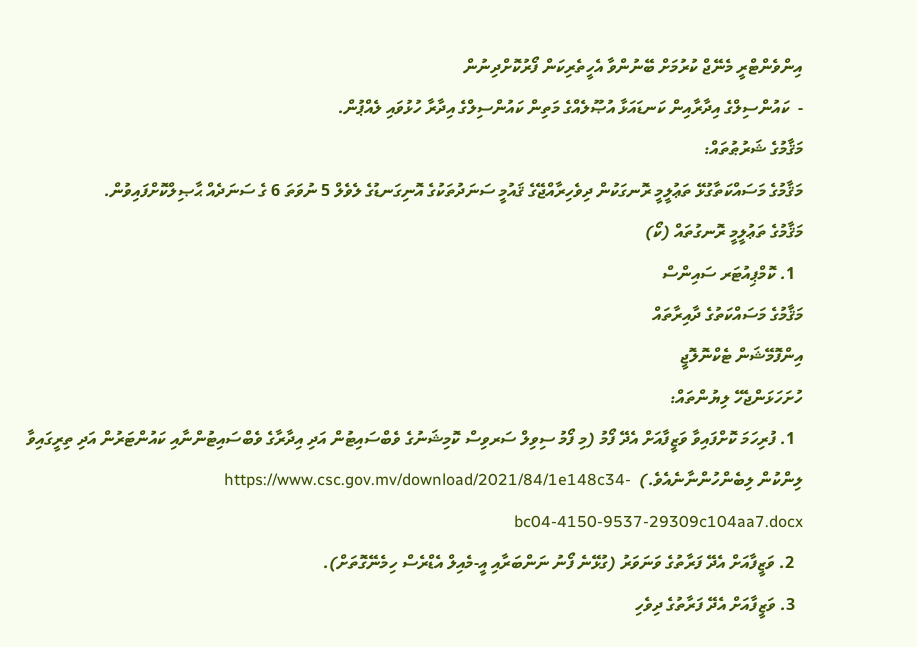އިންވެންޓްރީ މެނޭޖް ކުރުމަށް ބޭނުންވާ އެހީތެރިކަން ފޯރުކޮށްދިނުން
-  ކައުންސިލްގެ އިދާރާއިން ކަނޑައަޅާ އުޞޫލެއްގެ މަތިން ކައުންސިލްގެ އިދާރާ ހުޅުވައި ލެއްޕުން.
މަޤާމުގެ ޝަރުޠުތައް:
މަޤާމުގެ މަސައްކަތާގުޅޭ ތަޢުލީމީ ރޮނގަކުން ދިވެހިރާއްޖޭގެ ޤައުމީ ސަނަދުތަކުގެ އޮނިގަނޑުގެ ލެވެލް 5 ނުވަތަ 6 ގެ ސަނަދެއް ޙާޞިލްކޮށްފައިވުން.
މަޤާމުގެ ތަޢުލީމީ ރޮނގުތައް (ކޯ)
  1. ކޮމްޕިއުޓަރ ސައިންސް
މަޤާމުގެ މަސައްކަތުގެ ދާއިރާތައް
އިންފޮމޭޝަން ޓެކްނޮލޮޖީ
ހުށަހަޅަންޖެހޭ ލިޔުންތައް:
  1. ފުރިހަމަ ކޮށްފައިވާ ވަޒީފާއަށް އެދޭ ފޯމު (މި ފޯމު ސިވިލް ސަރވިސް ކޮމިޝަނުގެ ވެބްސައިޓުން އަދި އިދާރާގެ ވެބްސައިޓުންނާއި ކައުންޓަރުން އަދި ތިރީގައިވާ ލިންކުން ލިބެންހުންނާނެއެވެ.)  https://www.csc.gov.mv/download/2021/84/1e148c34-bc04-4150-9537-29309c104aa7.docx
  2. ވަޒީފާއަށް އެދޭ ފަރާތުގެ ވަނަވަރު (ގުޅޭނެ ފޯނު ނަންބަރާއި އީ-މެއިލް އެޑްރެސް ހިމެނޭގޮތަށް).
  3. ވަޒީފާއަށް އެދޭ ފަރާތުގެ ދިވެހި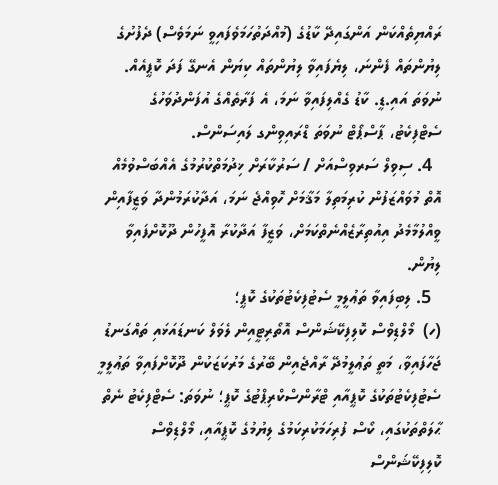ރައްޔިތެއްކަން އަންގައިދޭ ކާޑުގެ (މުއްދަތުހަމަވެފައިވީ ނަމަވެސް) ދެފުށުގެ ލިޔުންތައް ފެންނަ، ލިޔެފައިވާ ލިޔުންތައް ކިޔަން އެނގޭ ފަދަ ކޮޕީއެއް. ނުވަތަ އައި.ޑީ. ކާޑު ގެއްލިފައިވާ ނަމަ، އެ ފަރާތެއްގެ އުފަންދުވަހުގެ ސެޓްފިކެޓު، ޕާސްޕޯޓް ނުވަތަ ޑްރައިވިންގ ލައިސަންސް.
  4. ސިވިލް ސަރވިސްއަށް / ސަރުކާރަށް ޚިދުމަތްކުރުމުގެ އެއްބަސްވުމެއް އޮތް މުވައްޒަފުން ކުރިމަތިލާ މަޤާމަށް ހޮވިއްޖެ ނަމަ، އަދާކުރަމުންދާ ވަޒީފާއިން ވީއްލުމާމެދު އިއުތިރާޒެއްނެތްކަމަށް، ވަޒީފާ އަދާކުރާ އޮފީހުން ދޫކޮށްފައިވާ ލިޔުން.
  5. ލިބިފައިވާ ތަޢުލީމީ ސެޓުފިކެޓުތަކުގެ ކޮޕީ؛
(ހ)  މޯލްޑިވްސް ކޮލިފިކޭޝަންސް އޮތޯރިޓީއިން ލެވަލް ކަނޑައަޅައި ތައްގަނޑު ޖަހާފައިވާ، މަތީ ތަޢުލީމުދޭ ރާއްޖެއިން ބޭރުގެ މަރުކަޒަކުން ދޫކޮށްފައިވާ ތަޢުލީމީ ސެޓުފިކެޓުތަކުގެ ކޮޕީއާއި ޓްރާންސްކްރިޕްޓުގެ ކޮޕީ؛ ނުވަތަ: ސެޓްފިކެޓު ނެތް ޙާލަތްތަކުގައި، ކޯސް ފުރިހަމަކުރިކަމުގެ ލިޔުމުގެ ކޮޕީއާއި، މޯލްޑިވްސް ކޮލިފިކޭޝަންސް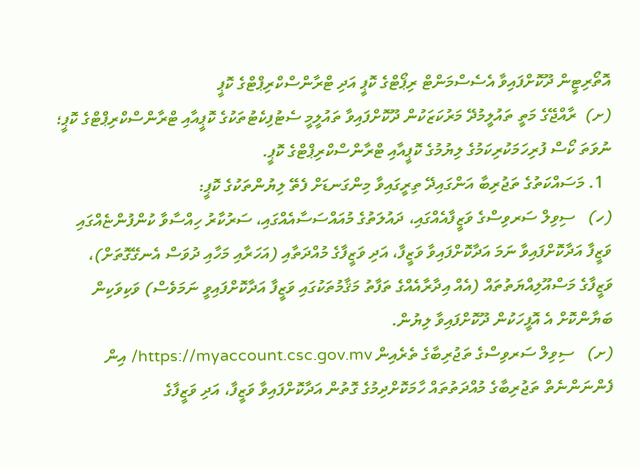އޮތޯރިޓީން ދޫކޮށްފައިވާ އެސެސްމަންޓް ރިޕޯޓްގެ ކޮޕީ އަދި ޓްރާންސްކްރިޕްޓްގެ ކޮޕީ
(ށ)  ރާއްޖޭގެ މަތީ ތައުލީމުދޭ މަރުކަޒަކުން ދޫކޮށްފައިވާ ތައުލީމީ ސެޓުފިކެޓުތަކުގެ ކޮޕީއާއި ޓްރާންސްކްރިޕްޓްގެ ކޮޕީ؛ ނުވަތަ ކޯސް ފުރިހަމަކުރިކަމުގެ ލިޔުމުގެ ކޮޕީއާއި ޓްރާންސްކްރިޕްޓްގެ ކޮޕީ.
  1. މަސައްކަތުގެ ތަޖުރިބާ އަންގައިދޭ ތިރީގައިވާ މިންގަނޑަށް ފެތޭ ލިޔުންތަކުގެ ކޮޕީ:
(ހ)   ސިވިލް ސަރވިސްގެ ވަޒީފާއެއްގައި، ދައުލަތުގެ މުއައްސަސާއެއްގައި، ސަރުކާރު ހިއްސާވާ ކުންފުންޏެއްގައި ވަޒީފާ އަދާކޮށްފައިވާ ނަމަ އަދާކޮށްފައިވާ ވަޒީފާ، އަދި ވަޒީފާގެ މުއްދަތާއި (އަހަރާއި މަހާއި ދުވަސް އެނގޭގޮތަށް)، ވަޒީފާގެ މަސްއޫލިއްޔަތުތައް (އެއް އިދާރާއެއްގެ ތަފާތު މަޤާމުތަކުގައި ވަޒީފާ އަދާކޮށްފައިވީ ނަމަވެސް) ވަކިވަކިން ބަޔާންކޮށް އެ އޮފީހަކުން ދޫކޮށްފައިވާ ލިޔުން.
(ށ)   ސިވިލް ސަރވިސްގެ ތަޖުރިބާގެ ތެރެއިން https://myaccount.csc.gov.mv/ އިން ފެންނަންނެތް ތަޖުރިބާގެ މުއްދަތުތައް ހާމަކޮށްދިމުގެ ގޮތުން އަދާކޮށްފައިވާ ވަޒީފާ، އަދި ވަޒީފާގެ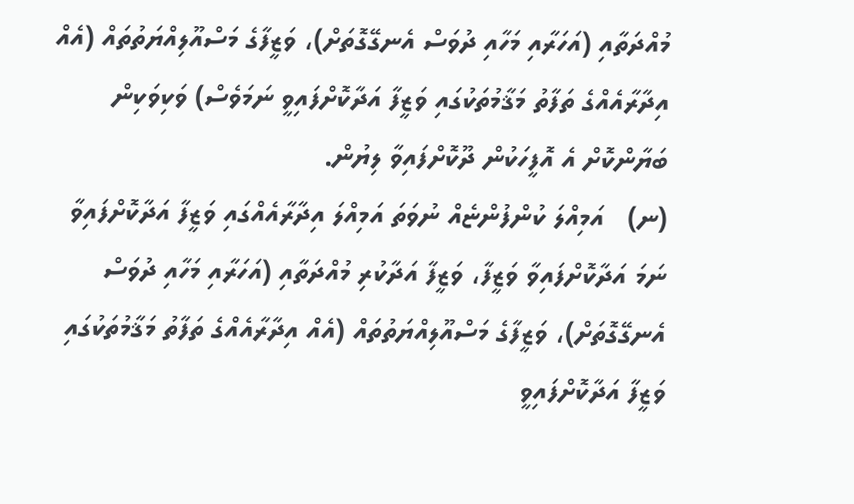މުއްދަތާއި (އަހަރާއި މަހާއި ދުވަސް އެނގޭގޮތަށް)، ވަޒީފާގެ މަސްއޫލިއްޔަތުތައް (އެއް އިދާރާއެއްގެ ތަފާތު މަޤާމުތަކުގައި ވަޒީފާ އަދާކޮށްފައިވީ ނަމަވެސް) ވަކިވަކިން ބަޔާންކޮށް އެ އޮފީހަކުން ދޫކޮށްފައިވާ ލިޔުން.
(ނ)   އަމިއްލަ ކުންފުންޏެއް ނުވަތަ އަމިއްލަ އިދާރާއެއްގައި ވަޒީފާ އަދާކޮށްފައިވާ ނަމަ އަދާކޮށްފައިވާ ވަޒީފާ، ވަޒީފާ އަދާކުރި މުއްދަތާއި (އަހަރާއި މަހާއި ދުވަސް އެނގޭގޮތަށް)، ވަޒީފާގެ މަސްއޫލިއްޔަތުތައް (އެއް އިދާރާއެއްގެ ތަފާތު މަޤާމުތަކުގައި ވަޒީފާ އަދާކޮށްފައިވީ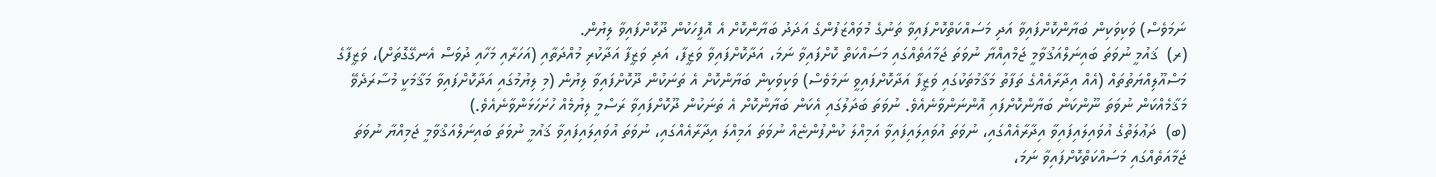ނަމަވެސް) ވަކިވަކިން ބަޔާންކޮށްފައިވާ އަދި މަސައްކަތްކޮށްފައިވާ ތަނުގެ މުވައްޒަފުންގެ އަދަދު ބަޔާންކޮށް އެ އޮފީހަކުން ދޫކޮށްފައިވާ ލިޔުން.
(ރ)  ޤައުމީ ނުވަތަ ބައިނަލްއަޤުވާމީ ޖަމްއިއްޔާ ނުވަތަ ޖަމާއަތެއްގައި މަސައްކަތް ކޮށްފައިވާ ނަމަ، އަދާކޮށްފައިވާ ވަޒީފާ، އަދި ވަޒީފާ އަދާކުރި މުއްދަތާއި (އަހަރާއި މަހާއި ދުވަސް އެނގޭގޮތަށް)، ވަޒީފާގެ މަސްއޫލިއްޔަތުތައް (އެއް އިދާރާއެއްގެ ތަފާތު މަޤާމުތަކުގައި ވަޒީފާ އަދާކޮށްފައިވީ ނަމަވެސް) ވަކިވަކިން ބަޔާންކޮށް އެ ތަނަކުން ދޫކޮށްފައިވާ ލިޔުން (މި ލިޔުމުގައި އަދާކޮށްފައިވާ މަޤާމަކީ މުސާރަދެވޭ މަޤާމެއްކަން ނުވަތަ ނޫންކަން ބަޔާންކޮށްފައި އޮންނަންވާނެއެވެ. ނުވަތަ ބަދަލުގައި އެކަން ބަޔާންކޮށް އެ ތަނަކުން ދޫކޮށްފައިވާ ރަސްމީ ލިޔުމެއް ހުށަހަޅަންވާނެއެވެ.)
(ބ)  ދަޢުލަތުގެ އުވައިލައިފައިވާ އިދާރާއެއްގައި، ނުވަތަ އުވައިލައިފައިވާ އަމިއްލަ ކުންފުންޏެއް ނުވަތަ އަމިއްލަ އިދާރާއެއްގައި، ނުވަތަ އުވައިލައިފައިވާ ޤައުމީ ނުވަތަ ބައިނަލްއަޤްވާމީ ޖަމިއްޔާ ނުވަތަ ޖަމާއަތެއްގައި މަސައްކަތްކޮށްފައިވާ ނަމަ،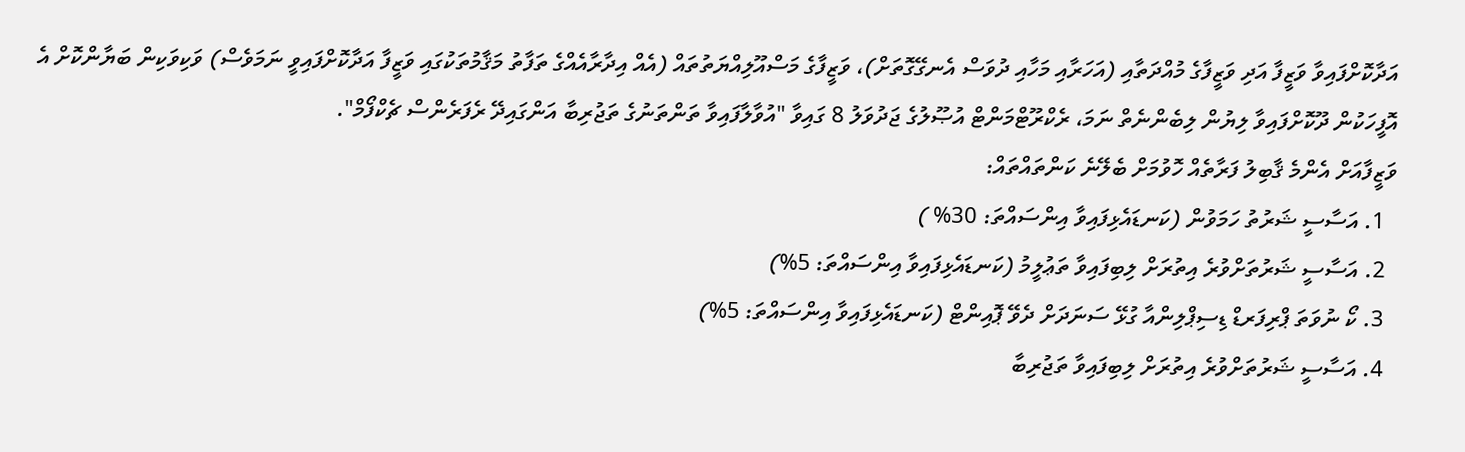އަދާކޮށްފައިވާ ވަޒީފާ އަދި ވަޒީފާގެ މުއްދަތާއި (އަހަރާއި މަހާއި ދުވަސް އެނގޭގޮތަށް)، ވަޒީފާގެ މަސްއޫލިއްޔަތުތައް (އެއް އިދާރާއެއްގެ ތަފާތު މަޤާމުތަކުގައި ވަޒީފާ އަދާކޮށްފައިވީ ނަމަވެސް) ވަކިވަކިން ބަޔާންކޮށް އެ އޮފީހަކުން ދޫކޮށްފައިވާ ލިޔުން ލިބެންނެތް ނަމަ، ރެކްރޫޓްމަންޓް އުޞޫލުގެ ޖަދުވަލު 8 ގައިވާ "އުވާލާފައިވާ ތަންތަނުގެ ތަޖުރިބާ އަންގައިދޭ ރެފަރެންސް ޗެކްފޯމް".
ވަޒީފާއަށް އެންމެ ޤާބިލު ފަރާތެއް ހޮވުމަށް ބެލޭނެ ކަންތައްތައް:
  1. އަސާސީ ޝަރުތު ހަމަވުން (ކަނޑައެޅިފައިވާ އިންސައްތަ: 30% )
  2. އަސާސީ ޝަރުތަށްވުރެ އިތުރަށް ލިބިފައިވާ ތަޢުލީމު (ކަނޑައެޅިފައިވާ އިންސައްތަ: 5%)
  3. ކޯ ނުވަތަ ޕްރިފަރޑް ޑިސިޕްލިންއާ ގުޅޭ ސަނަދަށް ދެވޭ ޕޮއިންޓް (ކަނޑައެޅިފައިވާ އިންސައްތަ: 5%)
  4. އަސާސީ ޝަރުތަށްވުރެ އިތުރަށް ލިބިފައިވާ ތަޖުރިބާ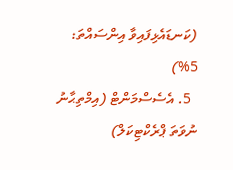(ކަނޑައެޅިފައިވާ އިންސައްތަ: 5%)
  5. އެސެސްމަންޓް (އިމްތިޙާނު ނުވަތަ ޕްރެކްޓިކަލް)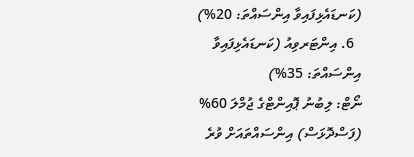(ކަނޑައެޅިފައިވާ އިންސައްތަ: 20%)
  6. އިންޓަރވިއު (ކަނޑައެޅިފައިވާ އިންސައްތަ: 35%)
ނޯޓް: ލިބުނު ޕޮއިންޓްގެ ޖުމްލަ 60% (ފަސްދޮޅަސް) އިންސައްތައަށް ވުރެ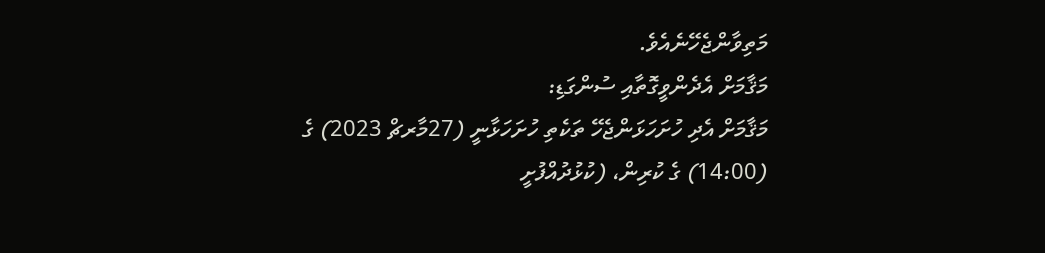މަތިވާންޖެހޭނެއެވެ.
މަޤާމަށް އެދެންވީގޮތާއި ސުންގަޑި:
މަޤާމަށް އެދި ހުށަހަޅަންޖެހޭ ތަކެތި ހުށަހަޅާނީ (27މާރޗް 2023) ގެ (14:00) ގެ ކުރިން، (ކުޅުދުއްފުށީ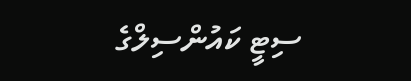ސިޓީ ކައުންސިލްގެ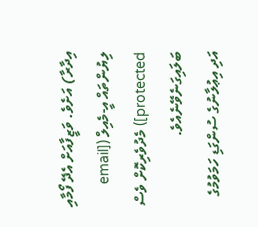އިދާރާ) އަށެވެ. ވަޒީފާއަށް އެދޭ ފޯމާއި ލިޔުންތައް އީ-މެއިލް ([email protected]) މެދުވެރިކޮށް ވެސް ބަލައިގަނެވޭނެއެވެ.
އަދި އިޢުލާނުގެ ސުންގަޑި ހަމަވުމުގެ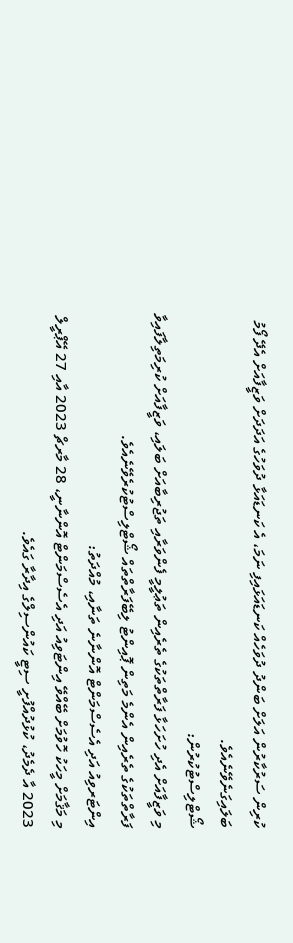ކުރިން ސަރުކާރުން އަލަށް ބަންދު ދުވަހެއް ކަނޑައަޅައިފި ނަމަ، އެ ކަނޑައަޅާ ދުވަހުގެ އަދަދަށް ވަޒީފާއަށް އެދޭ ފޯމު ބަލައިގަނެވޭނެއެވެ.
ޝޯޓްލިސްޓުކުރުން:
މި ވަޒީފާއަށް އެދި ހުށަހަޅާ ފަރާތްތަކުގެ ތެރެއިން ތަޢުލީމީ ފެންވަރާއި ތަޖުރިބާއަށް ބަލައި، ވަޒީފާއަށް ކުރިމަތިލާފައިވާ ފަރާތްތަކުގެ ތެރެއިން އެންމެ މަތިން ޕޮއިންޓު ލިބޭފަރާތްތައް ޝޯޓްލިސްޓުކުރެވޭނެއެވެ.
އިންޓަރވިއު އަދި އެސެސްމަންޓް އޮންނާނެ ތަނާއި، މުއްދަތު:
މި މަޤާމަށް މީހަކު ހޮވުމަށް ބޭއްވޭ އިންޓަވިއު އަދި އެސެސްމަންޓް އޮންނާނީ، 28 މާރޗް 2023 އާއި 27 އޭޕްރީލް 2023 އާ ދެމެދު، ކުޅުދުއްފުށީ ސިޓީ ކައުންސިލްގެ އިދާރާ ގައެވެ.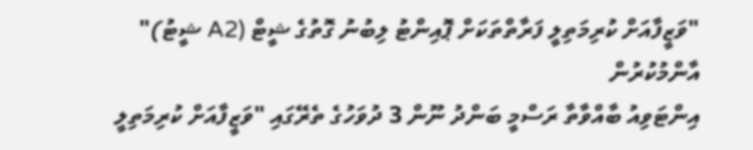"ވަޒީފާއަށް ކުރިމަތިލީ ފަރާތްތަކަށް ޕޮއިންޓު ލިބުނު ގޮތުގެ ޝީޓް (A2 ޝީޓު)" އާންމުކުރުން
އިންޓަވިއު ބާއްވާތާ ރަސްމީ ބަންދު ނޫން 3 ދުވަހުގެ ތެރޭގައި "ވަޒީފާއަށް ކުރިމަތިލީ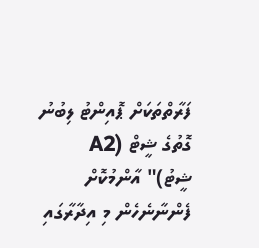ފަރާތްތަކަށް ޕޮއިންޓު ލިބުނު ގޮތުގެ ޝީޓް (A2 ޝީޓު)" އާންމުކޮށް ފެންނާނެހެން މި އިދާރާގައި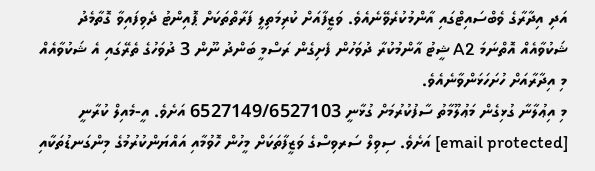އަދި އިދާރާގެ ވެބްސައިޓްގައި އާންމުކުރެވޭނެއެވެ. ވަޒީފާއަށް ކުރިމަތިލީ ފަރާތްތަކަށް ޕޮއިންޓު ދެވިފައިވާ ގޮތާމެދު ޝަކުވާއެއް އޮތްނަމަ A2 ޝީޓު އާންމުކުރާ ދުވަހުން ފެށިގެން ރަސްމީ ބަންދު ނޫން 3 ދުވަހުގެ ތެރޭގައި އެ ޝަކުވާއެއް މި އިދާރާއަށް ހުށަހަޅަންވާނެއެވެ.
މި އިޢުލާނާ ގުޅިގެން މަޢުލޫމާތު ސާފުކުރުމަށް ގުޅާނީ 6527149/6527103 އަށެވެ. އީ-މެއިލް ކުރާނީ [email protected] އަށެވެ. ސިވިލް ސަރވިސްގެ ވަޒީފާތަކަށް މީހުން ހޮވުމާއި އައްޔަންކުރުމުގެ މިންގަނޑުތަކާއި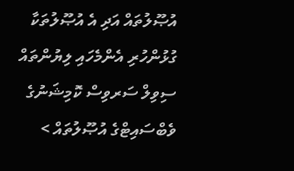އުޞޫލުތައް އަދި އެ އުޞޫލުތަކާ ގުޅުންހުރި އެންމެހައި ލިޔުންތައް ސިވިލް ސަރވިސް ކޮމިޝަނުގެ ވެބްސައިޓްގެ އުޞޫލުތައް >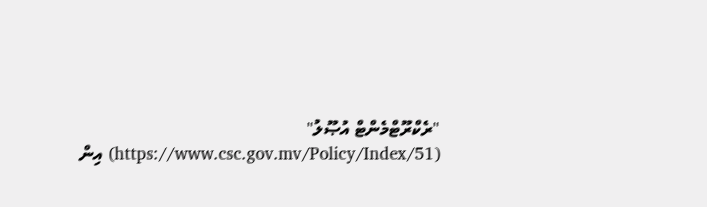"ރެކްރޫޓްމެންޓް އުޞޫލު" (https://www.csc.gov.mv/Policy/Index/51) އިން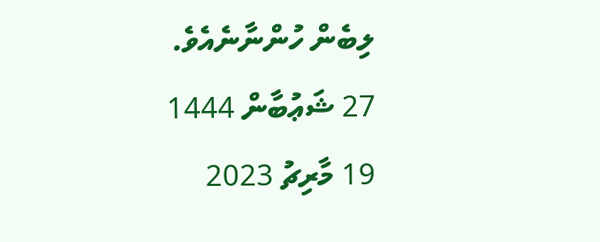ލިބެން ހުންނާނެއެވެ.
27 ޝަޢުބާން 1444
19 މާރިޗު 2023